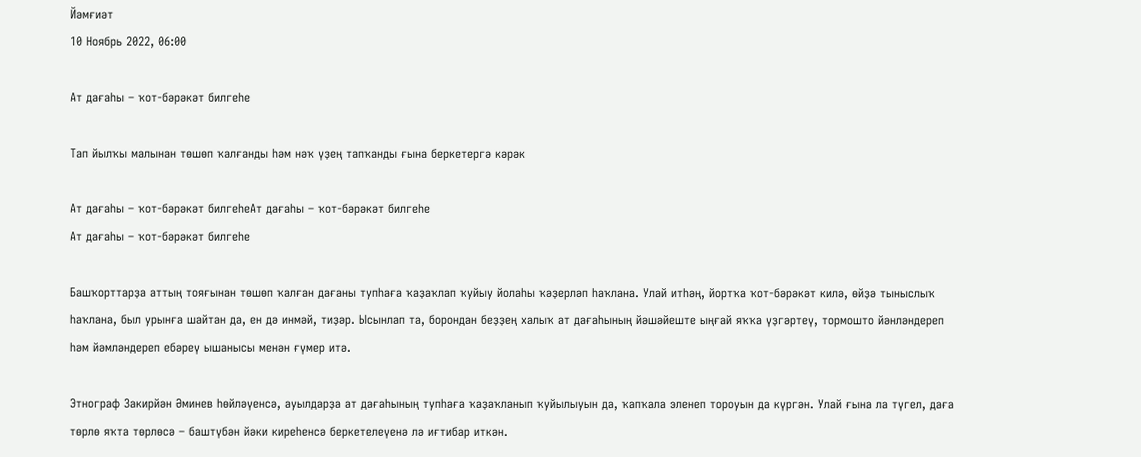Йәмғиәт
10 Ноябрь 2022, 06:00

Ат дағаһы – ҡот-бәрәкәт билгеһе

Тап йылҡы малынан төшөп ҡалғанды һәм нәҡ үҙең тапҡанды ғына беркетергә кәрәк

Ат дағаһы – ҡот-бәрәкәт билгеһеАт дағаһы – ҡот-бәрәкәт билгеһе
Ат дағаһы – ҡот-бәрәкәт билгеһе

Башҡорттарҙа аттың тояғынан төшөп ҡалған дағаны тупһаға ҡаҙаҡлап ҡуйыу йолаһы ҡәҙерләп һаҡлана. Улай итһәң, йортҡа ҡот-бәрәкәт килә, өйҙә тыныслыҡ һаҡлана, был урынға шайтан да, ен дә инмәй, тиҙәр. Ысынлап та, борондан беҙҙең халыҡ ат дағаһының йәшәйеште ыңғай яҡҡа үҙгәртеү, тормошто йәнләндереп һәм йәмләндереп ебәреү ышанысы менән ғүмер итә.

Этнограф Закирйән Әминев һөйләүенсә, ауылдарҙа ат дағаһының тупһаға ҡаҙаҡланып ҡуйылыуын да, ҡапҡала эленеп тороуын да күргән. Улай ғына ла түгел, даға төрлө яҡта төрлөсә – баштүбән йәки киреһенсә беркетелеүенә лә иғтибар иткән.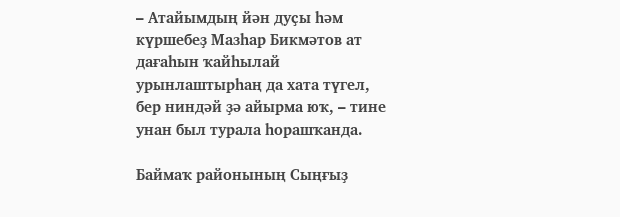– Атайымдың йән дуҫы һәм күршебеҙ Мазһар Бикмәтов ат дағаһын ҡайһылай урынлаштырһаң да хата түгел, бер ниндәй ҙә айырма юҡ, – тине унан был турала һорашҡанда.

Баймаҡ районының Сыңғыҙ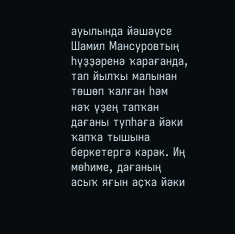ауылында йәшәүсе Шамил Мансуровтың һүҙҙәренә ҡарағанда, тап йылҡы малынан төшөп ҡалған һәм нәҡ үҙең тапҡан дағаны тупһаға йәки ҡапҡа тышына беркетергә кәрәк. Иң мөһиме, дағаның асыҡ яғын аҫҡа йәки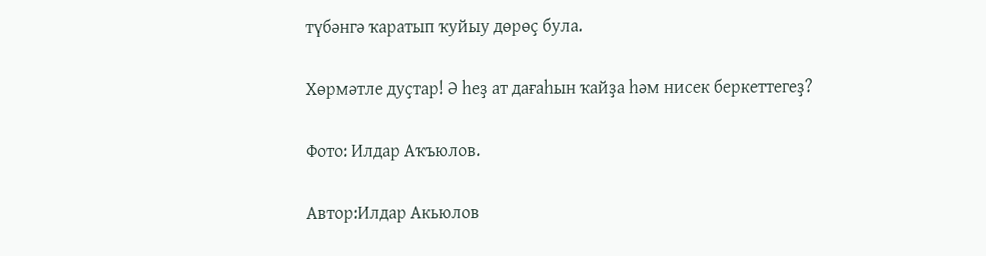түбәнгә ҡаратып ҡуйыу дөрөҫ була.

Хөрмәтле дуҫтар! Ә һеҙ ат дағаһын ҡайҙа һәм нисек беркеттегеҙ?

Фото: Илдар Аҡъюлов.

Автор:Илдар Акьюлов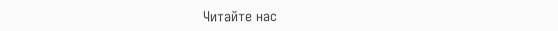Читайте нас